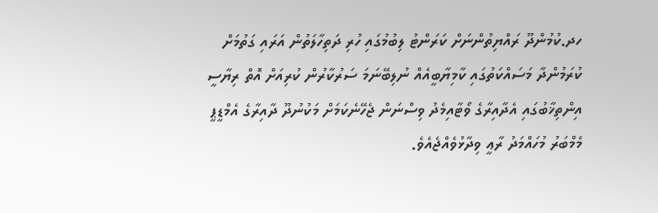ހދ.ކުމުންދޫ ރައްޔިތުންނަށް ކަރަންޓު ލިބުމުގައި ހުރި ދަތިހާލަތުން އަރައި ގަތުމަށް ކުރަމުންދާ މަސައްކަތުގައި ކާމިޔާބީއެއް ނުލިބޭނަމަ ސަރުކާރުން ކުރިއަށް އޮތް ރިޔާސީ އިންތިޚާބުގައި އެދާއިރާގެ ވޯޓާއިމެދު ވިސްނަން ޖެހޭނެކަމަށް މަކުނުދޫ ދާއިރާގެ އެމްޑީޕީ މެމްބަރު މުހައްމަދު ރާޢީ ވިދާޅުވެއްޖެއެވެ.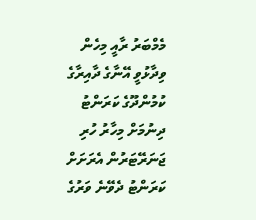މެމްބަރު ރާއީ މިހެން ވިދާޅުވީ އޭނާގެ ދާއިރާގެ ކުމުންދޫގެ ކަރަންޓު ދިނުމަށް މިހާރު ހުރި ޖަނަރޭޓަރުން އެރަށަށް ކަރަންޓު ދެވޭނެ ވަރުގެ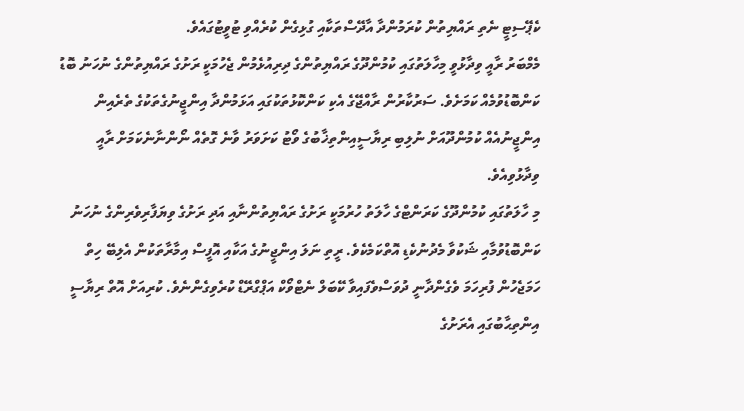ކެޕޭސިޓީ ނެތި ރައްޔިތުން ކުރަމުންދާ އާދޭސްތަކާއި ގުޅިގެން ކުރެއްވި ޓުވީޓުގައެވެ.
މެމްބަރު ރާއީ ވިދާޅުވީ މިހާލަތުގައި ކުމުންދޫގެ ރައްޔިތުންގެ ދިރިއުޅެމުން ޖެހުމަކީ ރަށުގެ ރައްޔިތުންގެ ނުހަނު ބޮޑު ކަންބޮޑުވުމެއް ކަމަށެވެ. ސަރުކާރުން ރާއްޖޭގެ އެކި ކަންކޮޅުތަކުގައި އަޅަމުންދާ އިންޖީނުގެތަކުގެ ތެރެއިން އިންޖީނުއެއް ކުމުންދޫއަށް ނުލިބި ރިޔާސީއިންތިޚާބުގެ ވޯޓު ކަށަވަރު ވާނެ ގޮތެއް ނޯންނާނެކަމަށް ރާއީ ވިދާޅުވިއެވެ.
މި ހާލަތުގައި ކުމުންދޫގެ ކަރަންޓްގެ ހާލަތު ހުރުމަކީ ރަށުގެ ރައްޔިތުންނާއި އަދި ރަށުގެ ވިޔަފާރިވެރިންގެ ނުހަނު ކަންބޮޑުވުމާއި ޝަކުވާ މެދުނުކެޑި އޮތްކަމެކެވެ. ރީތި ނަލަ އިންޖީނުގެ އަކާއި އޮފީސް އިމާރާތަކުން އެލިބޭ ހިތް ހަމަޖެހުން ފުރިހަމަ ވެގެންދާނީ ދުވަސްވެފައިވާ ކޭބަލް ނެޓްވޯކް އަޕްގްރޭޑް ކުރެވިގެންނެވެ. ކުރިއަށް އޮތް ރިޔާސީ އިންތިޙާބުގައި އެރަށުގެ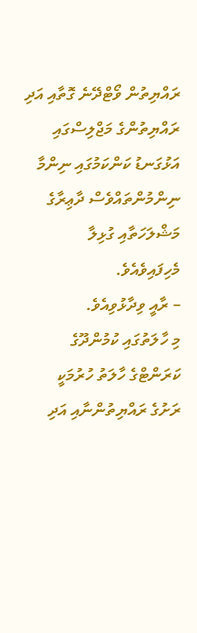ރައްޔިތުން ވޯޓްދޭނެ ގޮތާއި އަދި ރައްޔިތުންގެ މަޖްލިސްގައި އަޅުގަނޑު ކަންކަމުގައި ނިންމާ ނިންމުންތައްވެސް ދާޢިރާގެ މަޝްލަހަތާއި ގުޅިލާ މެހިފައިވެއެވެ.
– ރާއީ ވިދާޅުވިއެވެ.
މި ހާލަތުގައި ކުމުންދޫގެ ކަރަންޓްގެ ހާލަތު ހުރުމަކީ ރަށުގެ ރައްޔިތުންނާއި އަދި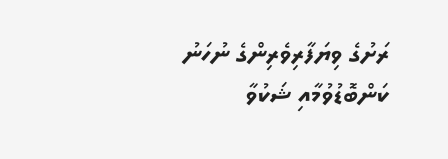ރަށުގެ ވިޔަފާރިވެރިންގެ ނުހަނު ކަންބޮޑުވުމާއި ޝަކުވާ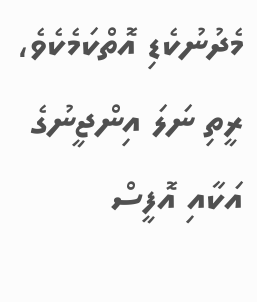މެދުނުކެޑި އޮތްކަމެކެވެ، ރީތި ނަލަ އިންޖީނުގެ އަކާއި އޮފީސް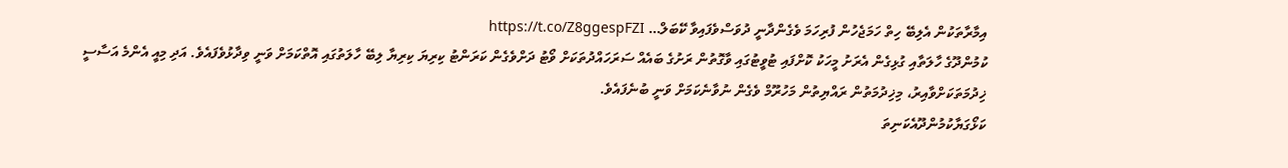އިމާރާތަކުން އެލިބޭ ހިތް ހަމަޖެހުން ފުރިހަމަ ވެގެންދާނީ ދުވަސްވެފައިވާ ކޭބަލް… https://t.co/Z8ggespFZI
ކުމުންދޫގެ ހާލަތާއި ގުޅިގެން އެރަށު މީހަކު ކޮށްފައި ޓުވީޓުގައި ވާގޮތުން ރަށުގެ ބައެއް ސަރަހައްދުތަކަށް ވޯޓު ދަށްވެގެން ކަރަންޓު ކިރިޔަ ކިރިޔާ ލިބޭ ހާލަތުގައި އޮތްކަމަށް ވަނީ ވިދާޅުވެފައެވެ. އަދި މިއީ އެންމެ އަސާސީ ޚިދުމަތަކަށްވާއިރު، މިޚިދުމަތުން ރައްޔިތުން މަހުރޫމް ވެގެން ނުވާނެކަމަށް ވަނީ ބުނެފައެވެ.
ކަޅޯގަޔާކުމުންދޫއެކަނިތަ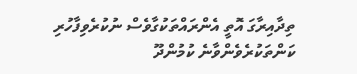ތިދާއިރާގަ އޮތީ އެންރައްތަކުގާވެސް ނުކުރެވިފާހުރި ކަންތަކުރެވެންވާނެ ކުމުންދޫ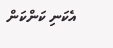އެކަނި ކަންކަން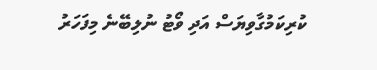ކުރިކަމުގާވިޔަސް އަދި ވޯޓު ނުލިބޭނެ މިފަހަރު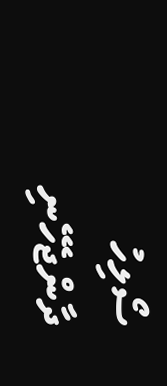ސޯލިހު ދާންޖެހޭނި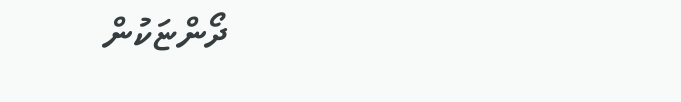ދޯންޏަކުން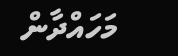މަހައްދާން